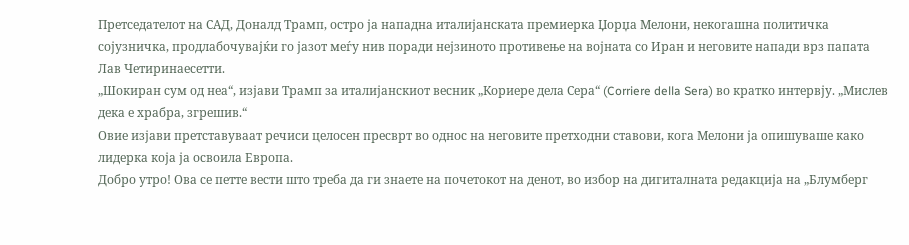Претседателот на САД, Доналд Трамп, остро ја нападна италијанската премиерка Џорџа Мелони, некогашна политичка сојузничка, продлабочувајќи го јазот меѓу нив поради нејзиното противење на војната со Иран и неговите напади врз папата Лав Четиринаесетти.
„Шокиран сум од неа“, изјави Трамп за италијанскиот весник „Кориере дела Сера“ (Corriere della Sera) во кратко интервју. „Мислев дека е храбра, згрешив.“
Овие изјави претставуваат речиси целосен пресврт во однос на неговите претходни ставови, кога Мелони ја опишуваше како лидерка која ја освоила Европа.
Добро утро! Ова се петте вести што треба да ги знаете на почетокот на денот, во избор на дигиталната редакција на „Блумберг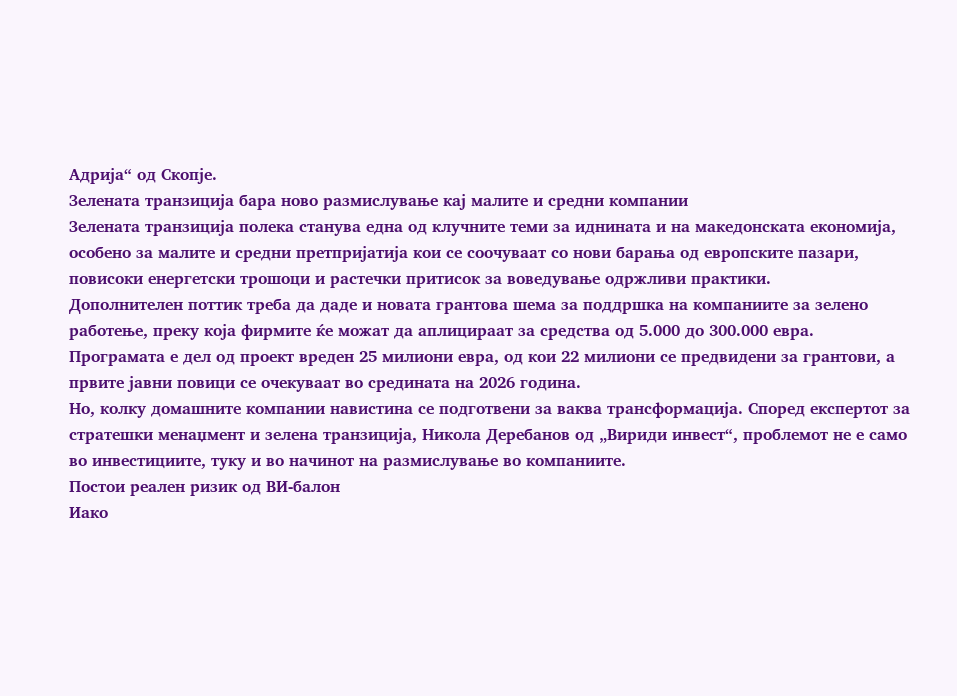Адрија“ од Скопје.
Зелената транзиција бара ново размислување кај малите и средни компании
Зелената транзиција полека станува една од клучните теми за иднината и на македонската економија, особено за малите и средни претпријатија кои се соочуваат со нови барања од европските пазари, повисоки енергетски трошоци и растечки притисок за воведување одржливи практики.
Дополнителен поттик треба да даде и новата грантова шема за поддршка на компаниите за зелено работење, преку која фирмите ќе можат да аплицираат за средства од 5.000 до 300.000 евра. Програмата е дел од проект вреден 25 милиони евра, од кои 22 милиони се предвидени за грантови, а првите јавни повици се очекуваат во средината на 2026 година.
Но, колку домашните компании навистина се подготвени за ваква трансформација. Според експертот за стратешки менаџмент и зеленa транзиција, Никола Деребанов од „Вириди инвест“, проблемот не е само во инвестициите, туку и во начинот на размислување во компаниите.
Постои реален ризик од ВИ-балон
Иако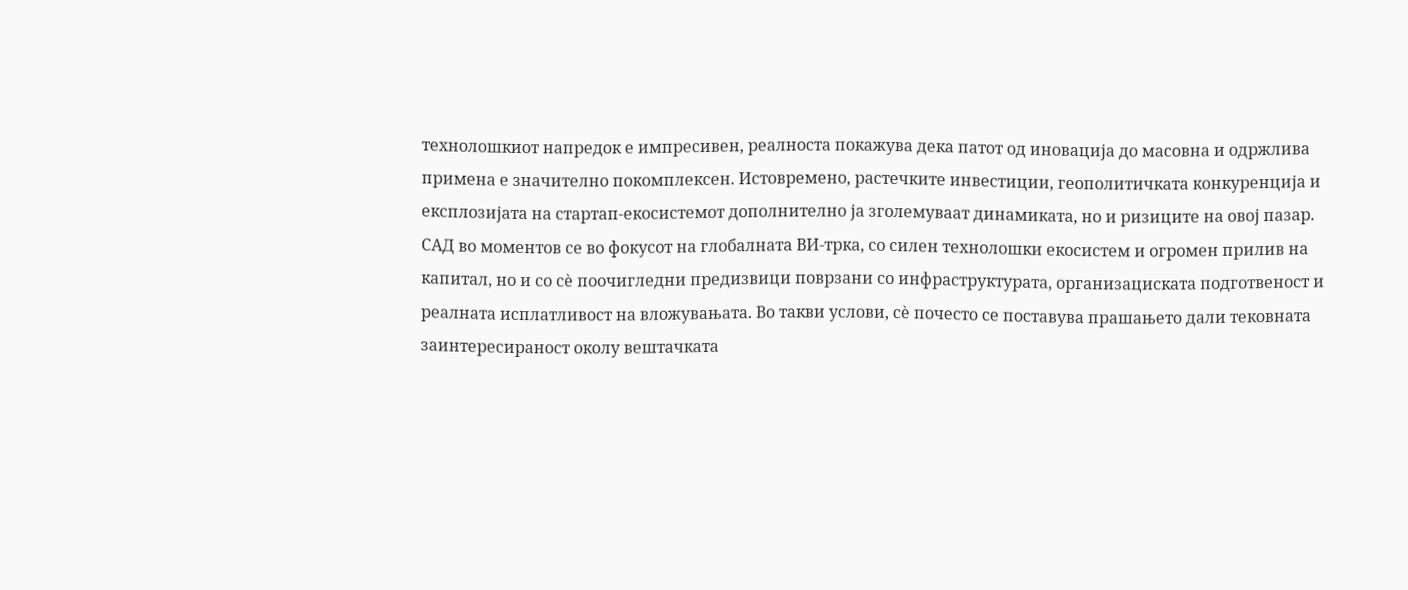технолошкиот напредок е импресивен, реалноста покажува дека патот од иновација до масовна и одржлива примена е значително покомплексен. Истовремено, растечките инвестиции, геополитичката конкуренција и експлозијата на стартап-екосистемот дополнително ја зголемуваат динамиката, но и ризиците на овој пазар.
САД во моментов се во фокусот на глобалната ВИ-трка, со силен технолошки екосистем и огромен прилив на капитал, но и со сè поочигледни предизвици поврзани со инфраструктурата, организациската подготвеност и реалната исплатливост на вложувањата. Во такви услови, сè почесто се поставува прашањето дали тековната заинтересираност околу вештачката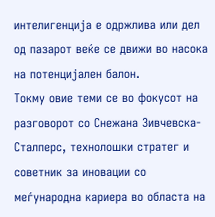интелигенција е одржлива или дел од пазарот веќе се движи во насока на потенцијален балон.
Токму овие теми се во фокусот на разговорот со Снежана Зивчевска-Сталперс, технолошки стратег и советник за иновации со меѓународна кариера во областа на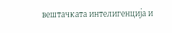вештачката интелигенција и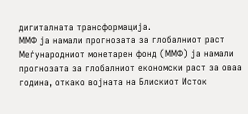дигиталната трансформација.
ММФ ја намали прогнозата за глобалниот раст
Меѓународниот монетарен фонд (ММФ) ја намали прогнозата за глобалниот економски раст за оваа година, откако војната на Блискиот Исток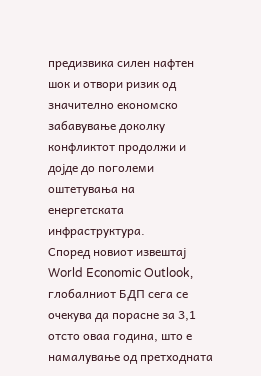предизвика силен нафтен шок и отвори ризик од значително економско забавување доколку конфликтот продолжи и дојде до поголеми оштетувања на енергетската инфраструктура.
Според новиот извештај World Economic Outlook, глобалниот БДП сега се очекува да порасне за 3,1 отсто оваа година, што е намалување од претходната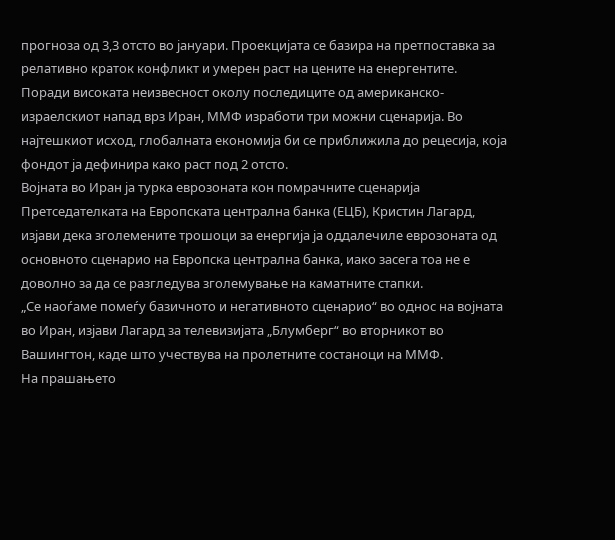прогноза од 3,3 отсто во јануари. Проекцијата се базира на претпоставка за релативно краток конфликт и умерен раст на цените на енергентите.
Поради високата неизвесност околу последиците од американско-израелскиот напад врз Иран, ММФ изработи три можни сценарија. Во најтешкиот исход, глобалната економија би се приближила до рецесија, која фондот ја дефинира како раст под 2 отсто.
Војната во Иран ја турка еврозоната кон помрачните сценарија
Претседателката на Европската централна банка (ЕЦБ), Кристин Лагард, изјави дека зголемените трошоци за енергија ја оддалечиле еврозоната од основното сценарио на Европска централна банка, иако засега тоа не е доволно за да се разгледува зголемување на каматните стапки.
„Се наоѓаме помеѓу базичното и негативното сценарио“ во однос на војната во Иран, изјави Лагард за телевизијата „Блумберг“ во вторникот во Вашингтон, каде што учествува на пролетните состаноци на ММФ.
На прашањето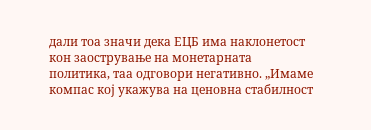дали тоа значи дека ЕЦБ има наклонетост кон заострување на монетарната политика, таа одговори негативно. „Имаме компас кој укажува на ценовна стабилност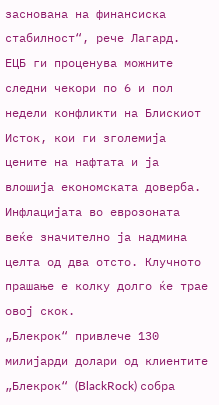заснована на финансиска стабилност“, рече Лагард.
ЕЦБ ги проценува можните следни чекори по 6 и пол недели конфликти на Блискиот Исток, кои ги зголемија цените на нафтата и ја влошија економската доверба. Инфлацијата во еврозоната веќе значително ја надмина целта од два отсто. Клучното прашање е колку долго ќе трае овој скок.
„Блекрок“ привлече 130 милијарди долари од клиентите
„Блекрок“ (BlackRock) собра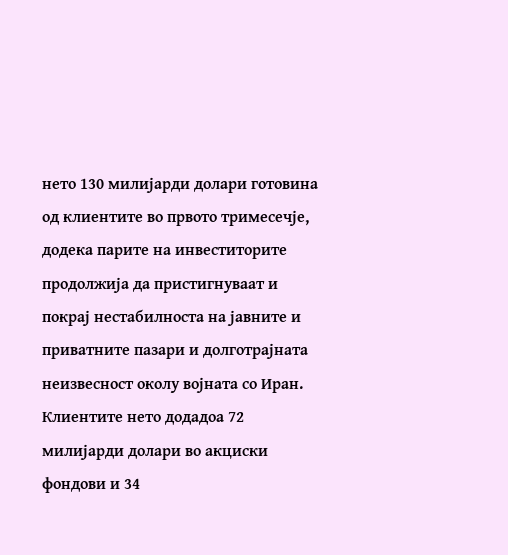нето 130 милијарди долари готовина од клиентите во првото тримесечје, додека парите на инвеститорите продолжија да пристигнуваат и покрај нестабилноста на јавните и приватните пазари и долготрајната неизвесност околу војната со Иран.
Клиентите нето додадоа 72 милијарди долари во акциски фондови и 34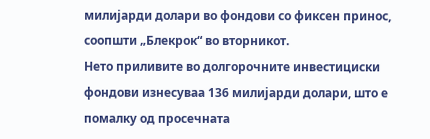милијарди долари во фондови со фиксен принос, соопшти „Блекрок“ во вторникот.
Нето приливите во долгорочните инвестициски фондови изнесуваа 136 милијарди долари, што е помалку од просечната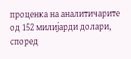проценка на аналитичарите од 152 милијарди долари, според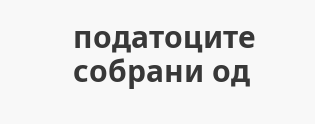податоците собрани од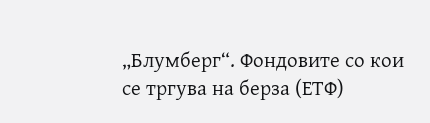„Блумберг“. Фондовите со кои се тргува на берза (ЕТФ)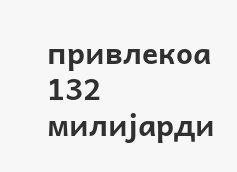привлекоа 132 милијарди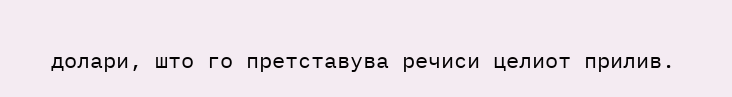долари, што го претставува речиси целиот прилив.